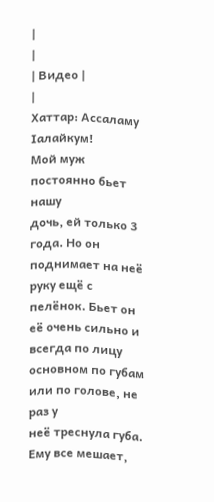|
|
| Видео |
|
Хаттар: Ассаламу Iалайкум!
Мой муж постоянно бьет нашу
дочь, ей только 3 года. Но он поднимает на неё руку ещё с пелёнок. Бьет он
её очень сильно и всегда по лицу основном по губам или по голове, не раз у
неё треснула губа. Ему все мешает,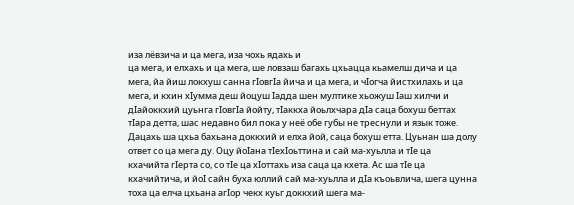иза лёвзича и ца мега, иза чохь ядахь и
ца мега, и елхахь и ца мега, ше ловзаш багахь цхьацца кьамелш дича и ца
мега, йа йиш локхуш санна гIовгIа йича и ца мега, и чIогча йистхилахь и ца
мега, и кхин хIумма деш йоцуш Iадда шен мултике хьожуш Iаш хилчи и
дIайоккхий цуьнга гIовгIа йойту, тIаккха йоьлхчара дIа саца бохуш беттах
тIара детта, шас недавно бил пока у неё обе губы не треснули и язык тоже.
Дацахь ша цхьа бахьана доккхий и елха йой, саца бохуш етта. Цуьнан ша долу
ответ со ца мега ду. Оцу йоIана тIехIоьттина и сай ма-хуьлла и тIе ца
кхачийта гIерта со, со тIе ца хIоттахь иза саца ца кхета. Ас ша тIе ца
кхачийтича, и йоI сайн буха юллий сай ма-хуьлла и дIа къоьвлича, шега цунна
тоха ца елча цхьана агIор чекх куьг доккхий шега ма-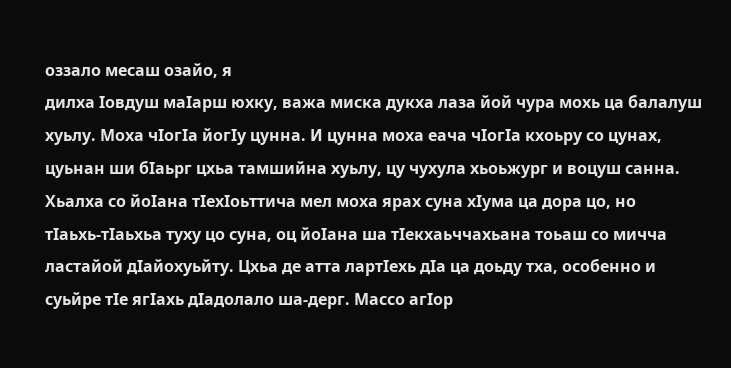оззало месаш озайо, я
дилха Iовдуш маIарш юхку, важа миска дукха лаза йой чура мохь ца балалуш
хуьлу. Моха чIогIа йогIу цунна. И цунна моха еача чIогIа кхоьру со цунах,
цуьнан ши бIаьрг цхьа тамшийна хуьлу, цу чухула хьоьжург и воцуш санна.
Хьалха со йоIана тIехIоьттича мел моха ярах суна хIума ца дора цо, но
тIаьхь-тIаьхьа туху цо суна, оц йоIана ша тIекхаьччахьана тоьаш со мичча
ластайой дIайохуьйту. Цхьа де атта лартIехь дIа ца доьду тха, особенно и
суьйре тIе ягIахь дIадолало ша-дерг. Массо агIор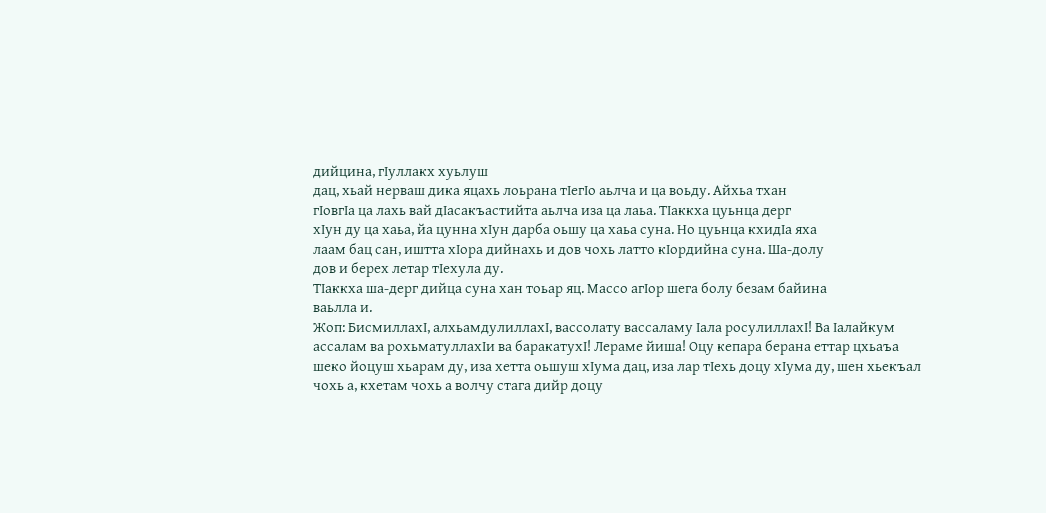дийцина, гIуллакх хуьлуш
дац, хьай нерваш дика яцахь лоьрана тIегIо аьлча и ца воьду. Айхьа тхан
гIовгIа ца лахь вай дIасакъастийта аьлча иза ца лаьа. ТIаккха цуьнца дерг
хIун ду ца хаьа, йа цунна хIун дарба оьшу ца хаьа суна. Но цуьнца кхидIа яха
лаам бац сан, иштта хIора дийнахь и дов чохь латто кIордийна суна. Ша-долу
дов и берех летар тIехула ду.
ТIаккха ша-дерг дийца суна хан тоьар яц. Массо агIор шега болу безам байина
ваьлла и.
Жоп: БисмиллахI, алхьамдулиллахI, вассолату вассаламу Iала росулиллахI! Ва Iалайкум ассалам ва рохьматуллахIи ва баракатухI! Лераме йиша! Оцу кепара берана еттар цхьаъа шеко йоцуш хьарам ду, иза хетта оьшуш хIума дац, иза лар тIехь доцу хIума ду, шен хьекъал чохь а, кхетам чохь а волчу стага дийр доцу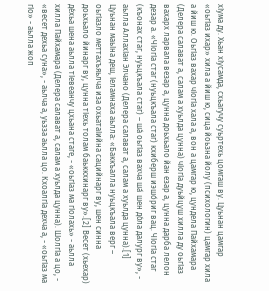хIума ду. Хьан хIусамда, схьагучу суьртехь цомгаш ву. Цуьнан цамгар «оьгIаз ихар» хила а йиш ю, сица йоьзна йолу (психологин) цамгар хила а йиш ю. ОьгIаз вахар чIогIа хала а, вон а цамгар ю, цундела Пайхамара (Делера салават а, салам а хуьлда цунна) чIогIа дуьйцуш хилла ду оьгIаз вахарх ларвала везар а, цунна доьхьало йан езар а, цунна дарба лелон дезар а. «ЧIогIа стаг (нуьцкъала стаг) кхиберш иэшо́риг вац. ЧIогIа стаг (къонах стаг, нуьцкъала стаг) – ша́ оьгIаз вахча ша́ шен до́ла далург ву», - аьлла АллахIан Элчано (Делера салават а, салам а хуьлда цунна).[1] Цуьнан маьIна деш, Iеламнаха аьлла: «Баккъалла нуьцкъала верг – оьгIазло меттахъяьлча иза охьатаIийна сацийнарг ву, шен синна доьхьало йинарг ву, цунна тIехь толам баьккхинарг ву».[2] Весет (хьехар) де́хьа шена аьлла тIевеанчу цхьана стаге, - «оьгIаз ма гIолахь» - аьлла хилла Пайхамара (Делера салават а, салам а хуьлда цунна). ШолгIа а цо, - «весет дехьа суна», - аьлча а, уьзза аьлла цо. КхоалгIа дехча а, - «оьгIаз ма гIо» - аьлла жоп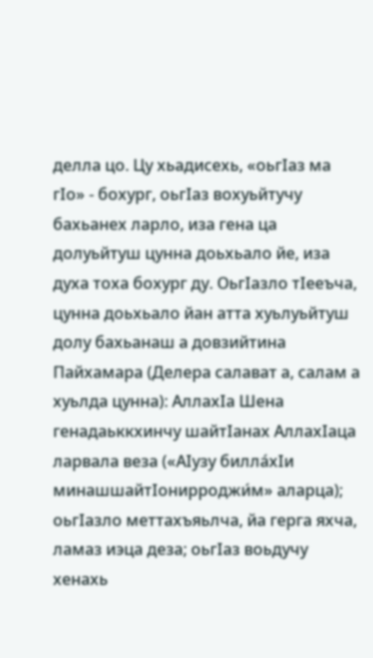делла цо. Цу хьадисехь, «оьгIаз ма гIо» - бохург, оьгIаз вохуьйтучу бахьанех ларло, иза гена ца долуьйтуш цунна доьхьало йе, иза духа тоха бохург ду. ОьгIазло тIееъча, цунна доьхьало йан атта хуьлуьйтуш долу бахьанаш а довзийтина Пайхамара (Делера салават а, салам а хуьлда цунна): АллахIа Шена генадаьккхинчу шайтIанах АллахIаца ларвала веза («АIузу билла́хIи минашшайтIонирроджи́м» аларца); оьгIазло меттахъяьлча, йа герга яхча, ламаз иэца деза; оьгIаз воьдучу хенахь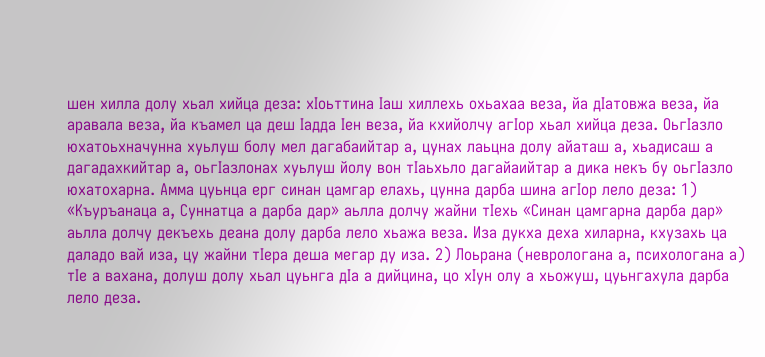шен хилла долу хьал хийца деза: хIоьттина Iаш хиллехь охьахаа веза, йа дIатовжа веза, йа аравала веза, йа къамел ца деш Iадда Iен веза, йа кхийолчу агIор хьал хийца деза. ОьгIазло юхатоьхначунна хуьлуш болу мел дагабаийтар а, цунах лаьцна долу айаташ а, хьадисаш а дагадахкийтар а, оьгIазлонах хуьлуш йолу вон тIаьхьло дагайаийтар а дика некъ бу оьгIазло юхатохарна. Амма цуьнца ерг синан цамгар елахь, цунна дарба шина агIор лело деза: 1) «Къуръанаца а, Суннатца а дарба дар» аьлла долчу жайни тIехь «Синан цамгарна дарба дар» аьлла долчу декъехь деана долу дарба лело хьажа веза. Иза дукха деха хиларна, кхузахь ца даладо вай иза, цу жайни тIера деша мегар ду иза. 2) Лоьрана (неврологана а, психологана а) тIе а вахана, долуш долу хьал цуьнга дIа а дийцина, цо хIун олу а хьожуш, цуьнгахула дарба лело деза.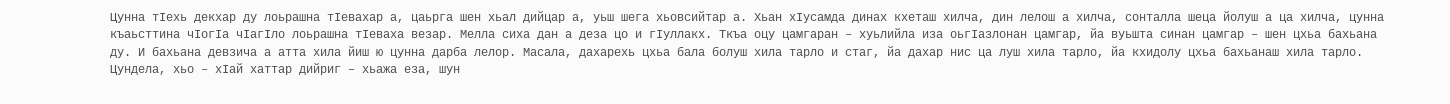Цунна тIехь декхар ду лоьрашна тIевахар а, цаьрга шен хьал дийцар а, уьш шега хьовсийтар а. Хьан хIусамда динах кхеташ хилча, дин лелош а хилча, сонталла шеца йолуш а ца хилча, цунна къаьсттина чIогIа чIагIло лоьрашна тIеваха везар. Мелла сиха дан а деза цо и гIуллакх. Ткъа оцу цамгаран – хуьлийла иза оьгIазлонан цамгар, йа вуьшта синан цамгар – шен цхьа бахьана ду. И бахьана девзича а атта хила йиш ю цунна дарба лелор. Масала, дахарехь цхьа бала болуш хила тарло и стаг, йа дахар нис ца луш хила тарло, йа кхидолу цхьа бахьанаш хила тарло. Цундела, хьо – хIай хаттар дийриг – хьажа еза, шун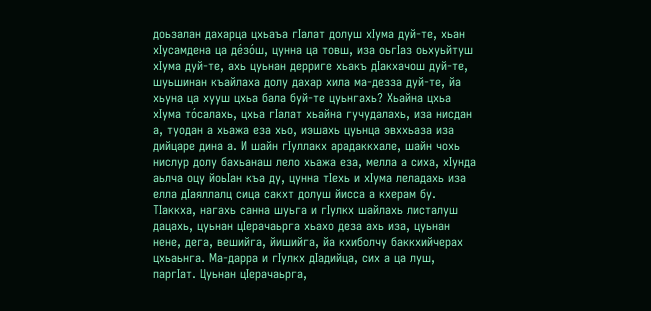доьзалан дахарца цхьаъа гIалат долуш хIума дуй-те, хьан хIусамдена ца де́зо́ш, цунна ца товш, иза оьгIаз оьхуьйтуш хIума дуй-те, ахь цуьнан дерриге хьакъ дIакхачош дуй-те, шуьшинан къайлаха долу дахар хила ма-дезза дуй-те, йа хьуна ца хууш цхьа бала буй-те цуьнгахь? Хьайна цхьа хIума то́салахь, цхьа гIалат хьайна гучудалахь, иза нисдан а, туодан а хьажа еза хьо, иэшахь цуьнца эвххьаза иза дийцаре дина а. И шайн гIуллакх арадаккхале, шайн чохь нислур долу бахьанаш лело хьажа еза, мелла а сиха, хIунда аьлча оцу йоьIан къа ду, цунна тIехь и хIума леладахь иза елла дIаяллалц сица сакхт долуш йисса а кхерам бу. ТIаккха, нагахь санна шуьга и гIулкх шайлахь листалуш дацахь, цуьнан цIерачаьрга хьахо деза ахь иза, цуьнан нене, дега, вешийга, йишийга, йа кхиболчу баккхийчерах цхьаьнга. Ма-дарра и гIулкх дIадийца, сих а ца луш, паргIат. Цуьнан цIерачаьрга,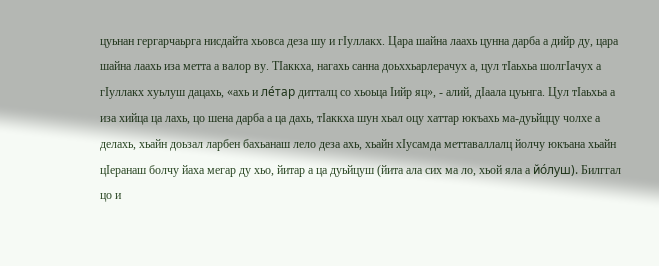цуьнан гергарчаьрга нисдайта хьовса деза шу и гIуллакх. Цара шайна лаахь цунна дарба а дийр ду, цара шайна лаахь иза метта а валор ву. ТIаккха, нагахь санна доьххьарлерачух а, цул тIаьхьа шолгIачух а гIуллакх хуьлуш дацахь, «ахь и ле́тар дитталц со хьоьца Iийр яц», - алий, дIаала цуьнга. Цул тIаьхьа а иза хийца ца лахь, цо шена дарба а ца дахь, тIаккха шун хьал оцу хаттар юкъахь ма-дуьйццу чолхе а делахь, хьайн доьзал ларбен бахьанаш лело деза ахь, хьайн хIусамда меттаваллалц йолчу юкъана хьайн цIеранаш болчу йаха мегар ду хьо, йитар а ца дуьйцуш (йита ала сих ма ло, хьой яла а йо́луш). Билггал цо и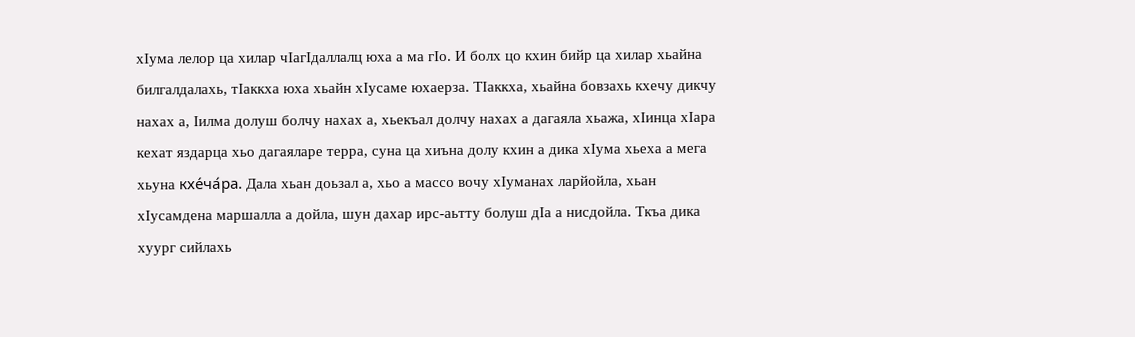хIума лелор ца хилар чIагIдаллалц юха а ма гIо. И болх цо кхин бийр ца хилар хьайна билгалдалахь, тIаккха юха хьайн хIусаме юхаерза. ТIаккха, хьайна бовзахь кхечу дикчу нахах а, Iилма долуш болчу нахах а, хьекъал долчу нахах а дагаяла хьажа, хIинца хIара кехат яздарца хьо дагаяларе терра, суна ца хиъна долу кхин а дика хIума хьеха а мега хьуна кхе́ча́ра. Дала хьан доьзал а, хьо а массо вочу хIуманах ларйойла, хьан хIусамдена маршалла а дойла, шун дахар ирс-аьтту болуш дIа а нисдойла. Ткъа дика хуург сийлахь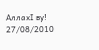АллахI ву! 27/08/2010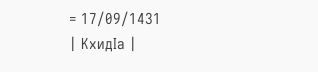= 17/09/1431
| КхидIа |